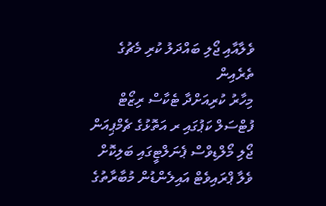ވެލާއާއި ޖޯލި ބައްދަލު ކުރި މެޗުގެ ތެރެއިން
މިހާރު ކުރިއަށްދާ ޓެކާސް ރިޒޯޓް ފުޓްސަލް ކަޕުގައި ރ އަތޮޅުގެ ޗެމްޕިއަން ޖޯލި މޯލްޑިވްސް ޕެނަލްޓީގައި ބަލިކޮށް ވެލާ ޕްރައިވެޓް އައިލެންޑުން މުބާރާތުގެ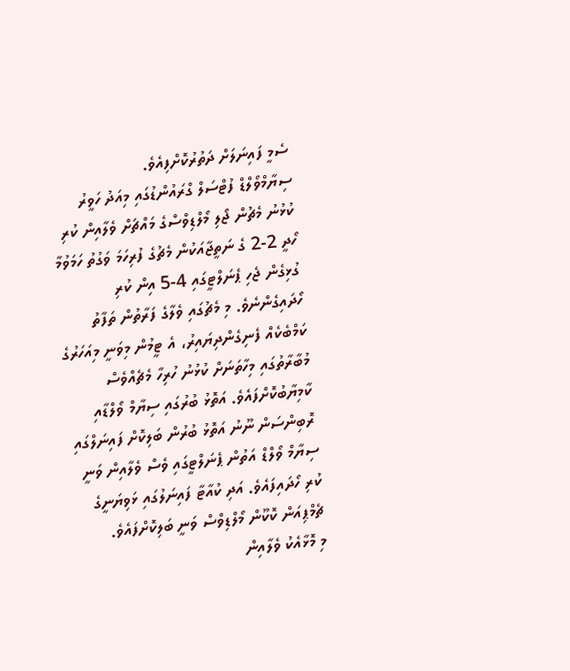ސެމީ ފައިނަލަށް ދަތުރުކޮށްފިއެވެ.
ސިޔާމްވޯލްޑް ފުޓްސަލް ގްރައުންޑުގައި މިއަދު ހަވީރު ކުޅުނު މެޗުން ޖޯލި މޯލްޑިވްސްގެ މައްޗަށް ވެލާއިން ކުރި ހޯދީ 2-2 ގެ ނަތީޖާއަކުން މެޗުގެ ފުރިހަމަ ވަގުތު ހަމަވުމާ ގުޅިގެން ޖެހި ޕެނަލްޓީގައި 4-5 އިން ކުރި ހޯދައިގެންނެވެ. މި މެޗުގައި ވެލާގެ ފަރާތުން ތަފާތު ކަމްބެކެއް ފެނިގެންދިޔައިރު، އެ ޓީމުން މިވަނީ މިއަހަރުގެ މުބާރާތުގައި މިހާތަނަށް ކުޅުނު ހުރިހާ މެޗެއްވެސް ކާމިޔާބުކޮށްފައެވެ. އަތޮޅު ބުރުގައި ސިޔާމް ވޯލްޑާއި ރޮބިންސަން ނޫނު އަތޮޅު ބުރުން ބަލިކޮށް ފައިނަލްގައި ސިޔާމް ވޯލްޑް އަތުން ޕެނަލްޓީގައި ވެސް ވެލާއިން ވަނީ ކުރި ހޯދައިފައެވެ. އަދި ކުއާޓާ ފައިނަލުގައި ޅަވިޔަނީގެ ޗެމްޕިއަން ކޮކޫން މޯލްޑިވްސް ވަނީ ބަލިކޮށްފައެވެ.
މި މޮޅާއެކު ވެލާއިން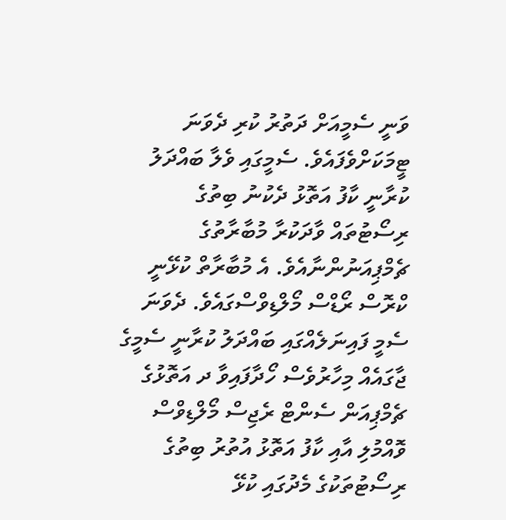ވަނީ ސެމީއަށް ދަތުރު ކުރި ދެވަނަ ޓީމަކަށްވެފައެވެ. ސެމީގައި ވެލާ ބައްދަލު ކުރާނީ ކާފު އަތޮޅު ދެކުނު ބިތުގެ ރިސޯޓުތައް ވާދަކުރާ މުބާރާތުގެ ޗެމްޕިއަނުންނާއެވެ. އެ މުބާރާތް ކުޅޭނީ ކްރޮސް ރޯޑްސް މޯލްޑިވްސްގައެވެ. ދެވަނަ ސެމީ ފައިނަލެއްގައި ބައްދަލު ކުރާނީ ސެމީގެ ޖާގައެއް މިހާރުވެސް ހޯދާފައިވާ ދ އަތޮޅުގެ ޗެމްޕިއަން ސެންޓް ރެޖިސް މޯލްޑިވްސް ވޮއްމުލި އާއި ކާފު އަތޮޅު އުތުރު ބިތުގެ ރިސޯޓުތަކުގެ މެދުގައި ކުޅޭ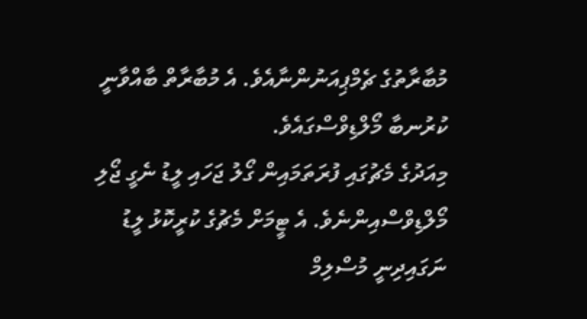މުބާރާތުގެ ޗެމްޕިއަނުންނާއެވެ. އެ މުބާރާތް ބާއްވާނީ ކުރުނބާ މޯލްޑިވްސްގައެވެ.
މިއަދުގެ މެޗުގައި ފުރަތަމައިން ގޯލު ޖަހައި ލީޑު ނެގީ ޖޯލި މޯލްޑިވްސްއިންނެވެ. އެ ޓީމަށް މެޗުގެ ކުރީކޮޅު ލީޑު ނަގައިދިނީ މުސްލިމް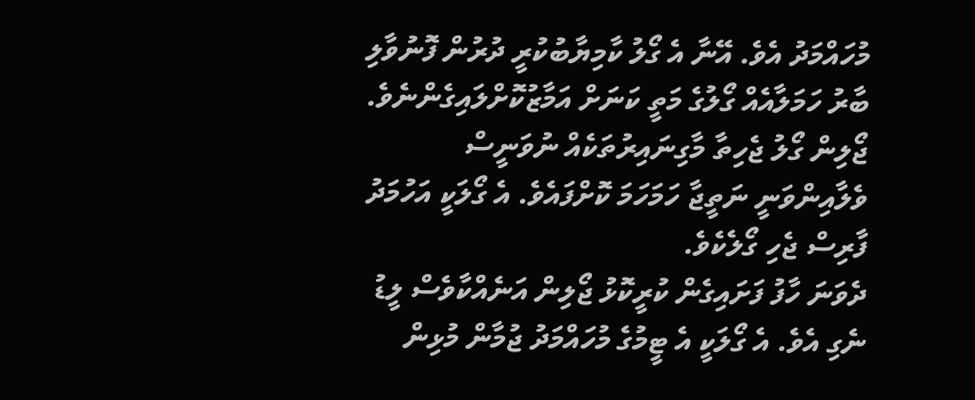މުހައްމަދު އެވެ. އޭނާ އެ ގޯލު ކާމިޔާބުކުރީ ދުރުން ފޮނުވާލި ބާރު ހަމަލާއެއް ގޯލުގެ މަތީ ކަނަށް އަމާޒުކޮށްލައިގެންނެވެ. ޖޯލިން ގޯލު ޖެހިތާ މާގިނައިރުތަކެއް ނުވަނީސް ވެލާއިންވަނީ ނަތީޖާ ހަމަހަމަ ކޮށްފައެވެ. އެ ގޯލަކީ އަހުމަދު ފާރިސް ޖެހި ގޯލެކެވެ.
ދެވަނަ ހާފު ފަށައިގެން ކުރީކޮޅު ޖޯލިން އަނެއްކާވެސް ލީޑު ނެގި އެވެ. އެ ގޯލަކީ އެ ޓީމުގެ މުހައްމަދު ޖުމާން މުޅިން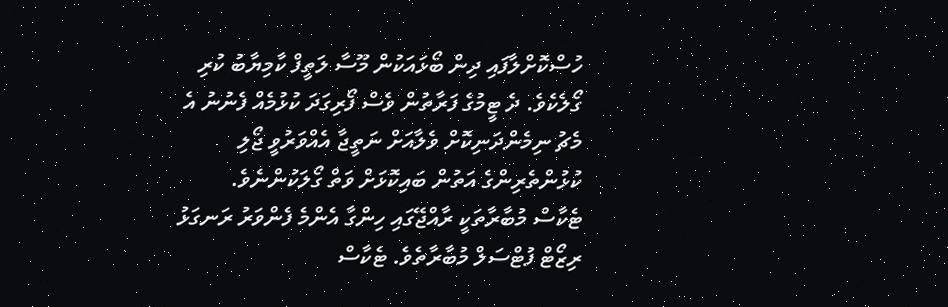ހުސްކޮށްލާފައި ދިން ބޯޅައަކުން މޫސާ ލަތީފް ކާމިޔާބު ކުރި ގޯލެކެވެ. ދެ ޓީމުގެ ފަރާތުން ވެސް ފޯރިގަދަ ކުޅުމެއް ފެނުނު އެ މެޗު ނިމެންދަނިކޮށް ވެލާއަށް ނަތީޖާ އެއްވަރުވީ ޖޯލި ކުޅުންތެރިންގެ އަތުން ބައިކޮޅަށް ވަތް ގޯލަކުންނެވެ.
ޓެކާސް މުބާރާތަކީ ރާއްޖޭގައި ހިންގާ އެންމެ ފެންވަރު ރަނގަޅު ރިޒޯޓް ފުޓްސަލް މުބާރާތެވެ. ޓެކާސް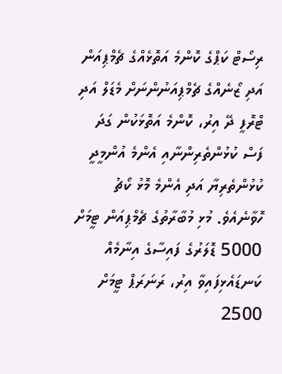ރިސޯޓް ކަޕްގެ ކޮންމެ އަތޮޅެއްގެ ޗެމްޕިއަން އަދި ޒޯނެއްގެ ޗެމްޕިއަނުންނަށް މެޑަލް އަދި ޓްރޮފީ ދޭ އިރު، ކޮންމެ އަތޮޅަކުން ގަދަ ފަސް ކުޅުންތެރިންނާއި އެންމެ އުންމީދީ ކުޅުންތެރިޔާ އަދި އެންމެ މޮޅު ކޯޗު ހޮވާނެއެވެ. މުޅި މުބާރާތުގެ ޗެމްޕިއަން ޓީމަށް 5000 ޑޮލަރުގެ ފައިސާގެ އިނާމެއް ކަނޑައެޅިފައިވާ އިރު، ރަނަރަޕް ޓީމަށް 2500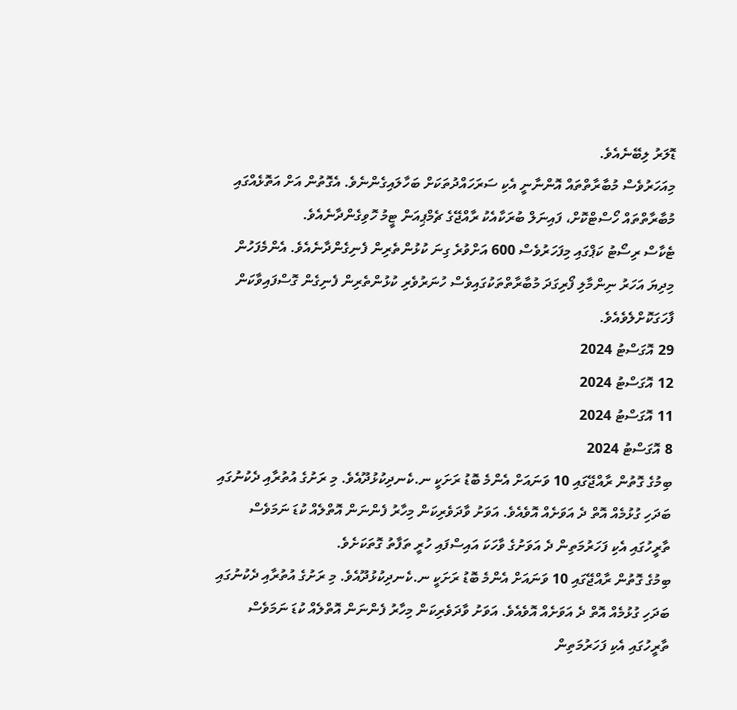ޑޮލަރު ލިބޭނެއެވެ.
މިއަހަރުވެސް މުބާރާތްތައް އޮންނާނީ އެކި ސަރަހައްދުތަކަށް ބަހާލައިގެންނެވެ. އެގޮތުން އަށް އަތޮޅެއްގައި މުބާރާތްތައް ހޯސްޓްކޮށް، ފައިނަލް ބުރަކާއެކު ރާއްޖޭގެ ޗެމްޕިއަން ޓީމު ހޮވިގެންދާނެއެވެ.
ޓެކާސް ރިސޯޓު ކަޕްގައި މިފަހަރުވެސް 600 އަށްވުރެ ގިނަ ކުޅުންތެރިން ފެނިގެންދާނެއެވެ. އެންމެފަހުން މިދިޔަ އަހަރު ނިންމާލި ފޯރިގަދަ މުބާރާތްތަކުގައިވެސް ހުނަރުވެރި ކުޅުންތެރިން ފެނިގެން ގޮސްފައިވާކަން ފާހަގަކޮށްލެވެއެވެ.
29 އޮގަސްޓު 2024
12 އޮގަސްޓު 2024
11 އޮގަސްޓު 2024
8 އޮގަސްޓު 2024
ބިމުގެ ގޮތުން ރާއްޖޭގައި 10 ވަނައަށް އެންމެ ބޮޑު ރަށަކީ ނ.ކެނދިކުޅުދޫއެވެ. މި ރަށުގެ އުތުރާއި ދެކުނުގައި ބަދަހި ގުޅުމެއް އޮތް ދެ އަވަށެއް އޮވެއެވެ. އަވަށު ވާދަވެރިކަން މިހާރު ފެންނަން އޮތްލެއް ކުޑަ ނަމަވެސް ތާރީހުގައި އެކި ފަހަރުމަތިން ދެ އަވަށުގެ ވާހަކަ އައިސްފައި ހުރީ ތަފާތު ގޮތަކަށެވެ.
ބިމުގެ ގޮތުން ރާއްޖޭގައި 10 ވަނައަށް އެންމެ ބޮޑު ރަށަކީ ނ.ކެނދިކުޅުދޫއެވެ. މި ރަށުގެ އުތުރާއި ދެކުނުގައި ބަދަހި ގުޅުމެއް އޮތް ދެ އަވަށެއް އޮވެއެވެ. އަވަށު ވާދަވެރިކަން މިހާރު ފެންނަން އޮތްލެއް ކުޑަ ނަމަވެސް ތާރީހުގައި އެކި ފަހަރުމަތިން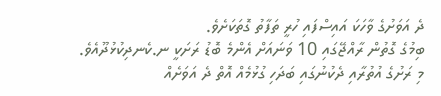ދެ އަވަށުގެ ވާހަކަ އައިސްފައި ހުރީ ތަފާތު ގޮތަކަށެވެ.
ބިމުގެ ގޮތުން ރާއްޖޭގައި 10 ވަނައަށް އެންމެ ބޮޑު ރަށަކީ ނ.ކެނދިކުޅުދޫއެވެ. މި ރަށުގެ އުތުރާއި ދެކުނުގައި ބަދަހި ގުޅުމެއް އޮތް ދެ އަވަށެއް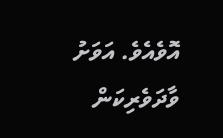އޮވެއެވެ. އަވަށު ވާދަވެރިކަން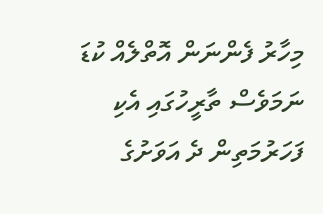މިހާރު ފެންނަން އޮތްލެއް ކުޑަ ނަމަވެސް ތާރީހުގައި އެކި ފަހަރުމަތިން ދެ އަވަށުގެ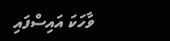ވާހަކަ އައިސްފައި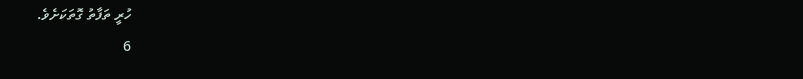ހުރީ ތަފާތު ގޮތަކަށެވެ.
6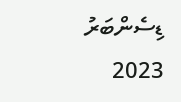ޑިސެންބަރު 2023